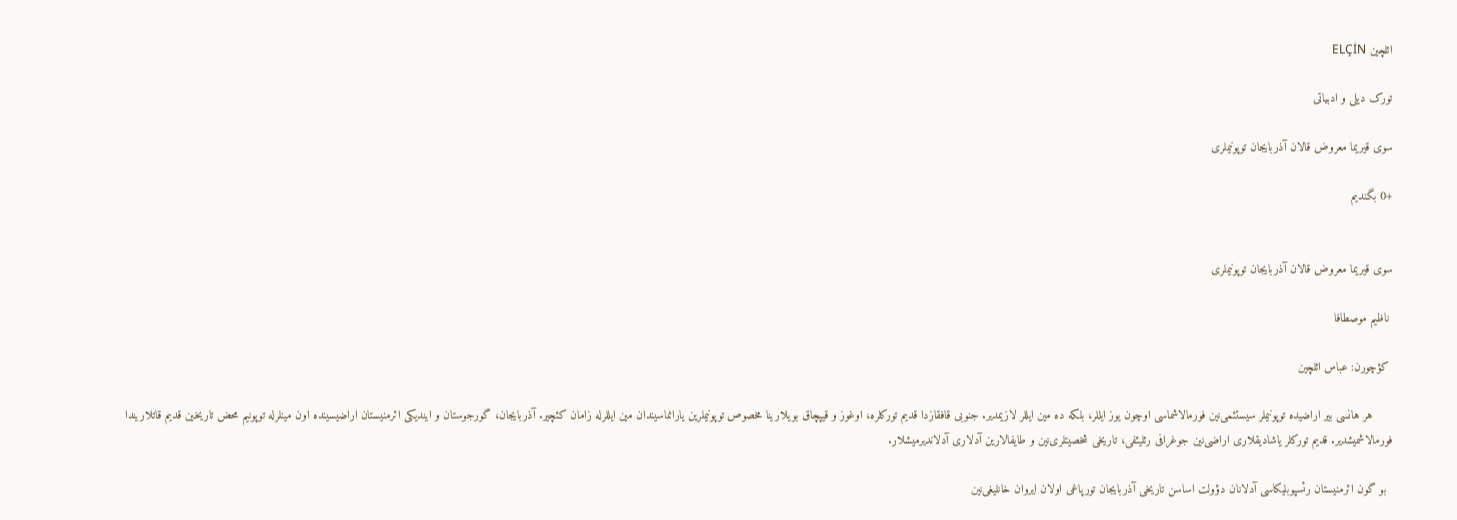ائلچین ELÇİN

تورک دیلی و ادبیاتی

سوی قیریما معروض قالان آذربایجان توپونیملری

+0 بگندیم


سوی قیریما معروض قالان آذربایجان توپونیملری

 ناظیم موصطافا

 کؤچورن: عباس ائلچین

      هر هانسی بیر اراضیده توپونیملر سیستئمی‌نین فورمالاشماسی اوچون یوز ایللر، بلکه ده مین ایللر لازیمدیر. جنوبی قافقازدا قدیم تورکلره، اوغوز و قیپچاق بویلارینا مخصوص توپونیملرین یارانماسیندان مین ایللرله زامان کئچیر. آذربایجان، گورجوستان و ایندیکی ائرمنیستان اراضیسینده اون مینلرله توپونیم محض تاریخین قدیم قاتلاریندا فورمالاشمیشدیر. قدیم تورکلر یاشادیقلاری اراضی‌نین جوغرافی رئلیئفی، تاریخی شخصیتلری‌نین و طایفالارین آدلاری آدلاندیرمیشلار.

  بو گون ائرمنیستان رئسپوبلیکاسی آدلانان دؤولت اساسن تاریخی آذربایجان تورپاغی اولان ایروان خانلیغی‌نین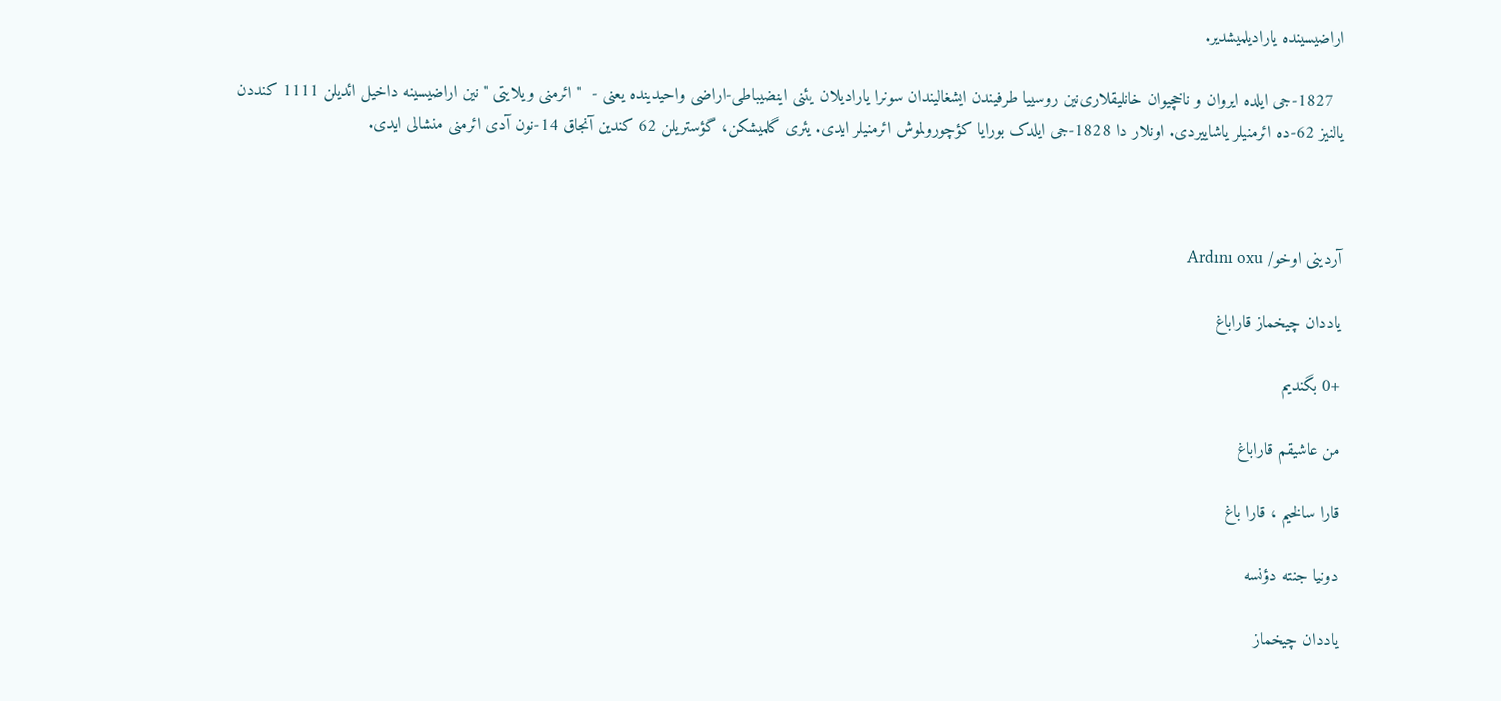اراضیسینده یارادیلمیشدیر.

  1827-جی ایلده ایروان و ناخچیوان خانلیقلاری‌نین روسییا طرفیندن ایشغالیندان سونرا یارادیلان یئنی اینضیباطی-اراضی واحیدینده یعنی -  " ائرمنی ویلایتی " نین اراضیسینه داخیل ائدیلن 1111 کنددن یالنیز 62-ده ائرمنیلر یاشاییردی. اونلار دا 1828-جی ایلدک بورایا کؤچورولموش ائرمنیلر ایدی. یئری گلمیشکن، گؤستریلن 62 کندین آنجاق 14-نون آدی ائرمنی منشالی ایدی.



آردینی اوخو/ Ardını oxu

یاددان چیخماز قاراباغ

+0 بگندیم

من عاشیقم قاراباغ

قارا سالخیم ، قارا باغ

دونیا جنته دؤنسه

یاددان چیخماز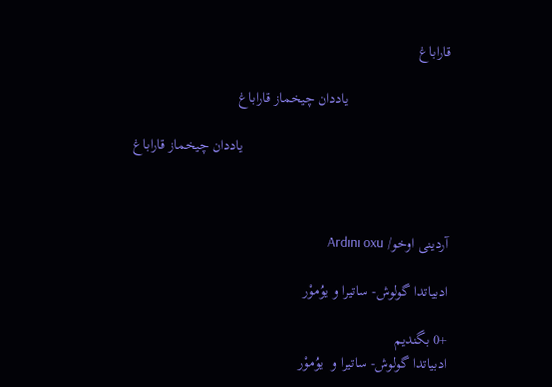قاراباغ

                           یاددان چیخماز قاراباغ

                                                       یاددان چیخماز قاراباغ



آردینی اوخو/ Ardını oxu

ادبیاتدا گولوش- ساتیرا و یوُموْر

+0 بگندیم
ادبیاتدا گولوش- ساتیرا و  یوُموْر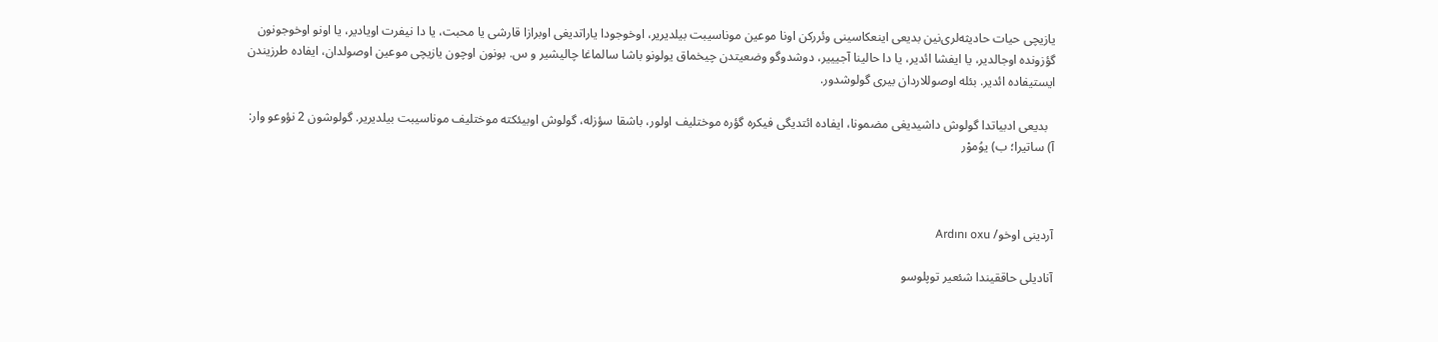یازیچی حیات حادیثه‌لری‌نین بدیعی اینعکاسینی وئررکن اونا موعین موناسیبت بیلدیریر، اوخوجودا یاراتدیغی اوبرازا قارشی یا محبت، یا دا نیفرت اویادیر، یا اونو اوخوجونون گؤزونده اوجالدیر، یا ایفشا ائدیر، یا دا حالینا آجیییر، دوشدوگو وضعیتدن چیخماق یولونو باشا سالماغا چالیشیر و س. بونون اوچون یازیچی موعین اوصولدان، ایفاده طرزیندن ایستیفاده ائدیر. بئله اوصوللاردان بیری گولوشدور.

  بدیعی ادبیاتدا گولوش داشیدیغی مضمونا، ایفاده ائتدیگی فیکره گؤره موختلیف اولور، باشقا سؤزله، گولوش اوبیئکته موختلیف موناسیبت بیلدیریر. گولوشون 2 نؤوعو وار: آ) ساتیرا؛ ب) یوُموْر



آردینی اوخو/ Ardını oxu

آنادیلی حاققیندا شئعیر توپلوسو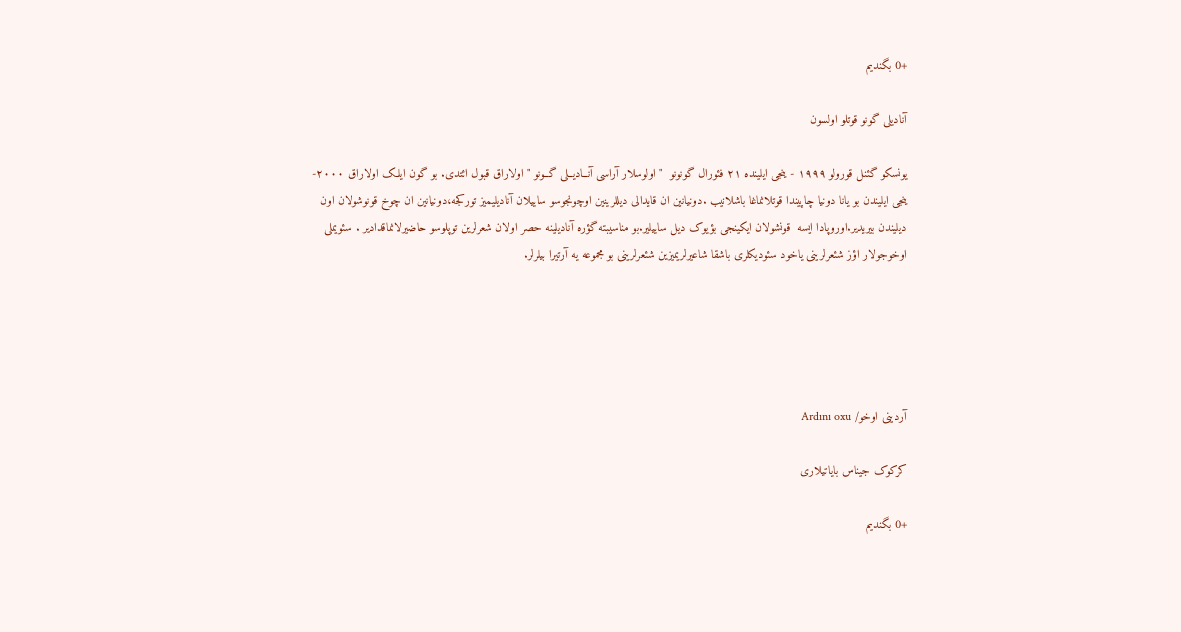+0 بگندیم

آنادیلی گونو قوتلو اولسون

یونسکو گئنل قورولو ۱۹۹۹ - ینجی ایلینده ۲۱ فئورال گونونو  " اولوسلار آراسی آنــادیــلی گــونو " اولاراق قبول ائتدی. بو گون ایلک اولاراق ۲۰۰۰- ینجی ایلیندن بو یانا دونیا چاپیندا قوتلانماغا باشلانیب .دونیانین ان قایدالی دیللرینین اوچونجوسو ساییلان آنادیلیمیز تورکجه،دونیانین ان چوخ قونوشولان اون دیلیندن بیریدیر.اوروپادا ایسه  قونشولان ایکینجی بؤیوک دیل ساییلیر.بو مناسیبته گؤره آنادیلینه حصر اولان شعرلرین توپلوسو حاضیرلانماقدادیر . سئویملی اوخوجولار اؤز شئعرلرینی یاخود سئودیکلری باشقا شاعیرلریمیزین شئعرلرینی بو مجموعه یه آرتیرا بیلرلر.





آردینی اوخو/ Ardını oxu

کرکوک جیناس بایاتیلاری

+0 بگندیم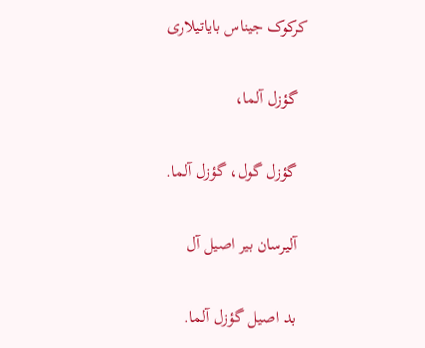کرکوک جیناس بایاتیلاری

  گؤزل آلما،

  گؤزل گول، گؤزل آلما.

  آلیرسان بیر اصیل آل

  بد اصیل گؤزل آلما.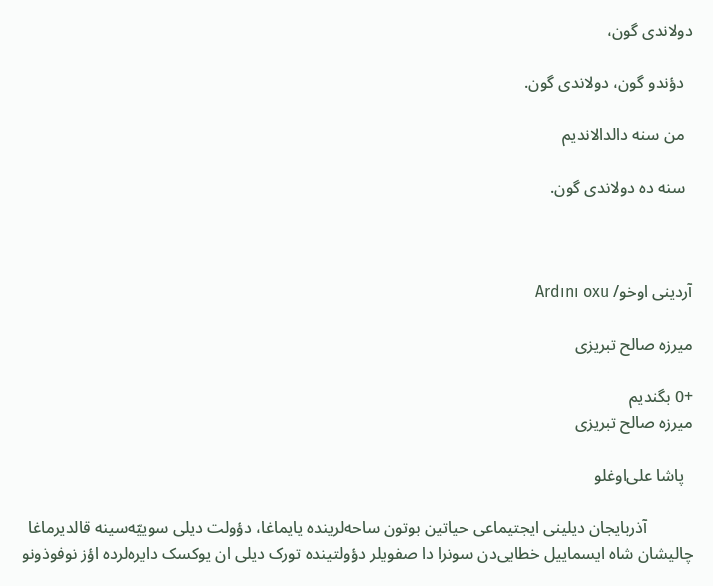دولاندی گون،

  دؤندو گون، دولاندی گون.

  من سنه دالدالاندیم

  سنه ده دولاندی گون.



آردینی اوخو/ Ardını oxu

میرزه صالح تبریزی

+0 بگندیم
میرزه صالح تبریزی

  پاشا علی‌اوغلو

           آذربایجان دیلینی ایجتیماعی حیاتین بوتون ساحه‌لرینده یایماغا، دؤولت دیلی سوییّه‌سینه قالدیرماغا چالیشان شاه ایسماییل خطایی‌دن سونرا دا صفویلر دؤولتینده تورک دیلی ان یوکسک دایره‌لرده اؤز نوفوذونو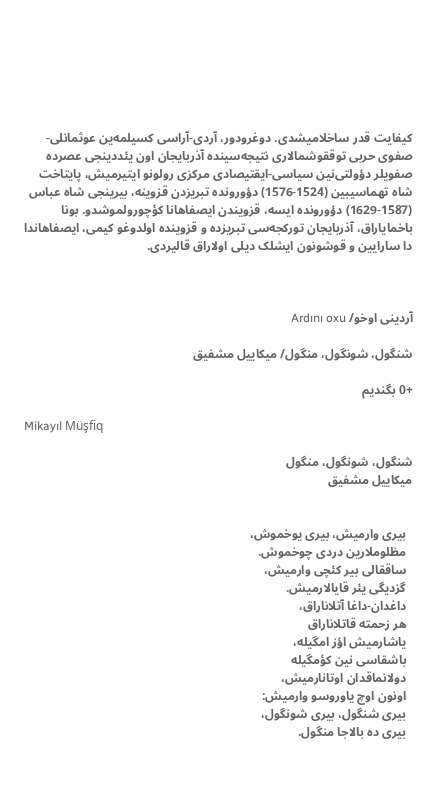کیفایت قدر ساخلامیشدی. دوغرودور، آردی-آراسی کسیلمه‌ین عوثمانلی-صفوی حربی توققوشمالاری نتیجه‌سینده آذربایجان اون یئددینجی عصرده صفویلر دؤولتی‌نین سیاسی-ایقتیصادی مرکزی رولونو ایتیرمیش، پایتاخت شاه تهماسیبین (1524-1576) دؤورونده تبریزدن قزوینه، بیرینجی شاه عباس (1587-1629) دؤورونده ایسه، قزویندن ایصفاهانا کؤچورولموشدو. بونا باخمایاراق، آذربایجان تورکجه‌سی تبریزده و قزوینده اولدوغو کیمی، ایصفاهاندا دا سارایین و قوشونون ایشلک دیلی اولاراق قالیردی.



آردینی اوخو/ Ardını oxu

شنگول، شونگول، منگول/ میکاییل مشفیق

+0 بگندیم

Mikayıl Müşfiq

شنگول، شونگول، منگول
میکاییل مشفیق


  بیری وارمیش، بیری یوخموش،
  مظلوملارین دردی چوخموش.
  ساققالی بیر کئچی وارمیش،
  گزدیگی یئر قایالارمیش.
  داغدان-داغا آتلاناراق،
  هر زحمته قاتلاناراق
  یاشارمیش اؤز امگیله،
  باشقاسی نین کؤمگیله
  دولانماقدان اوتانارمیش،
  اونون اوچ یاوروسو وارمیش:
  بیری شنگول، بیری شونگول،
  بیری ده بالاجا منگول.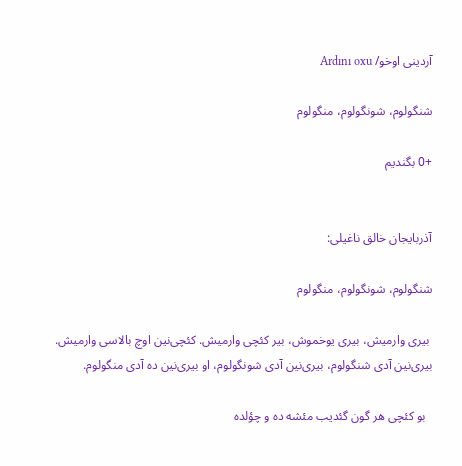آردینی اوخو/ Ardını oxu

شنگولوم، شونگولوم، منگولوم

+0 بگندیم


آذربایجان خالق ناغیلی:

شنگولوم، شونگولوم، منگولوم

 بیری وارمیش، بیری یوخموش، بیر کئچی وارمیش. کئچی‌نین اوچ بالاسی وارمیش. بیری‌نین آدی شنگولوم، بیری‌نین آدی شونگولوم، او بیری‌نین ده آدی منگولوم.

  بو کئچی هر گون گئدیب مئشه ده و چؤلده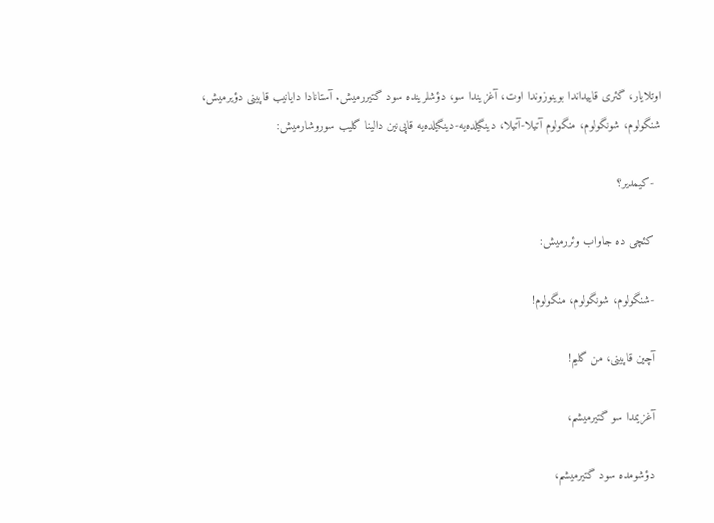اوتلایار، گئری قاییداندا بوینوزوندا اوت، آغزیندا سو، دؤشلرینده سود گتیررمیش. آستانادا دایانیب قاپینی دؤیرمیش، شنگولوم، شونگولوم، منگولوم آتیلا-آتیلا، دینگیلده‌یه-دینگیلده‌یه قاپی‌نین دالینا گلیب سوروشارمیش:

  -کیمدیر؟

  کئچی ده جاواب وئررمیش:

  -شنگولوم، شونگولوم، منگولوم!

  آچین قاپینی، من گلیم!

  آغزیمدا سو گتیرمیشم،

  دؤشومده سود گتیرمیشم،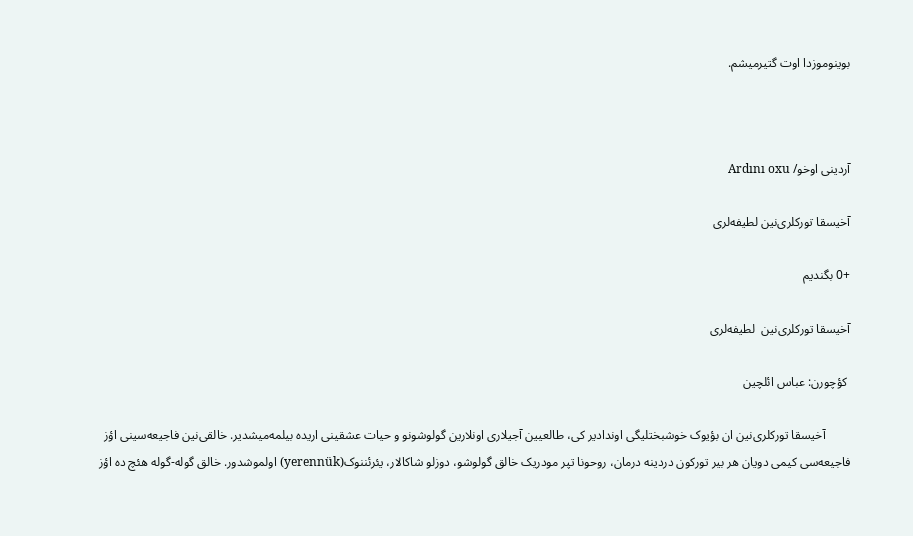بوینوموزدا اوت گتیرمیشم.



آردینی اوخو/ Ardını oxu

آخیسقا تورکلری‌نین لطیفه‌لری

+0 بگندیم

آخیسقا تورکلری‌نین  لطیفه‌لری

 کؤچورن: عباس ائلچین

        آخیسقا تورکلری‌‌نین ان بؤیوک خوشبختلیگی اوندادیر کی، طالعیین آجیلاری اونلارین گولوشونو و حیات عشقینی اریده بیلمه‌میشدیر. خالقی‌‌نین فاجیعه‌سینی اؤز فاجیعه‌سی کیمی دویان هر بیر تورکون دردینه درمان، روحونا تپر مودریک خالق گولوشو، دوزلو شاکالار، یئرئننوک(yerennük) اولموشدور. خالق گوله-گوله هئچ ده اؤز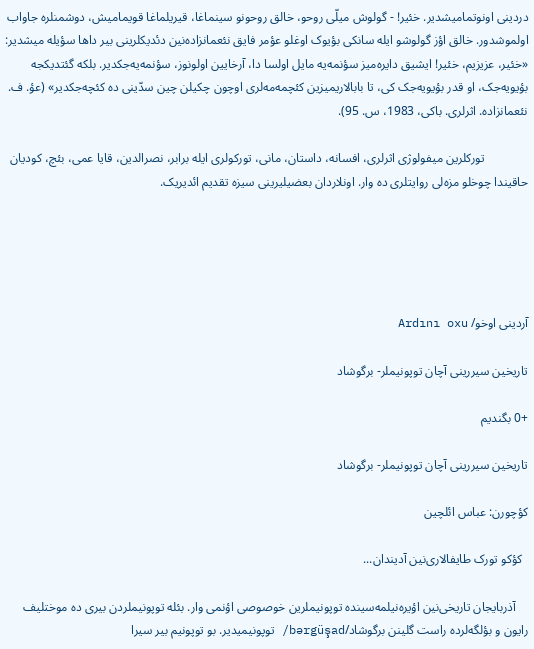دردینی اونوتمامیشدیر. خئیر! - گولوش میلّی روحو، خالق روحونو سینماغا، قیریلماغا قویمامیش، دوشمنلره جاواب اولموشدور. خالق اؤز گولوشو ایله سانکی بؤیوک اوغلو عؤمر فایق نئعمانزاده‌‌نین دئدیکلرینی بیر داها سؤیله میشدیر: «خئیر، عزیزیم، خئیر! ایشیق دایره‌‌میز سؤنمه‌یه مایل اولسا دا، آرخایین اولونوز، سؤنمه‌یه‌جکدیر. بلکه گئتدیکجه بؤیویه‌جک، او قدر بؤیویه‌جک کی، تا بابالاریمیزین کئچمه‌مه‌لری اوچون چکیلن چین سدّینی ده کئچه‌جکدیر» (عؤ. ف. نئعمانزاده. اثرلری. باکی، 1983، س. 95).

              تورکلرین میفولوژی اثرلری، افسانه، داستان، مانی، تورکولری ایله برابر، نصرالدین، قایا عمی، بئچ، کودیان حاقیندا چوخلو مزه‌‌لی روایتلری ده وار. اونلاردان بعضیلیرینی سیزه تقدیم ائدیریک.





آردینی اوخو/ Ardını oxu

تاریخین سیررینی آچان توپونیملر- برگوشاد

+0 بگندیم

تاریخین سیررینی آچان توپونیملر- برگوشاد

کؤچورن: عباس ائلچین

  کؤکو تورک طایفالاری‌نین آدیندان...

    آذربایجان تاریخی‌نین اؤیره‌نیلمه‌سینده توپونیملرین خوصوصی اؤنمی وار. بئله توپونیملردن بیری ده موختلیف رایون و بؤلگه‌لرده راست گلینن برگوشاد/bərgüşad/ توپونیمیدیر. بو توپونیم بیر سیرا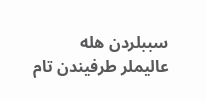سببلردن هله عالیملر طرفیندن تام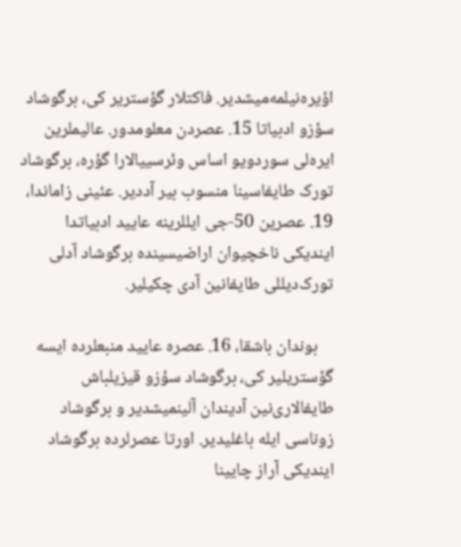اؤیره‌نیلمه‌میشدیر. فاکتلار گؤستریر کی، برگوشاد سؤزو ادبیاتا 15. عصردن معلومدور. عالیملرین ایره‌لی سوردویو اساس وئرسییالارا گؤره، برگوشاد تورک طایفاسینا منسوب بیر آددیر. عئینی زاماندا، 19. عصرین 50-جی ایللرینه عایید ادبیاتدا ایندیکی ناخچیوان اراضیسینده برگوشاد آدلی تورک‌دیللی طایفانین آدی چکیلیر.

    بوندان باشقا، 16. عصره عایید منبعلرده ایسه گؤستریلیر کی، برگوشاد سؤزو قیزیلباش طایفالاری‌نین آدیندان آلینمیشدیر و برگوشاد زوناسی ایله باغلیدیر. اورتا عصرلرده برگوشاد ایندیکی آراز چایینا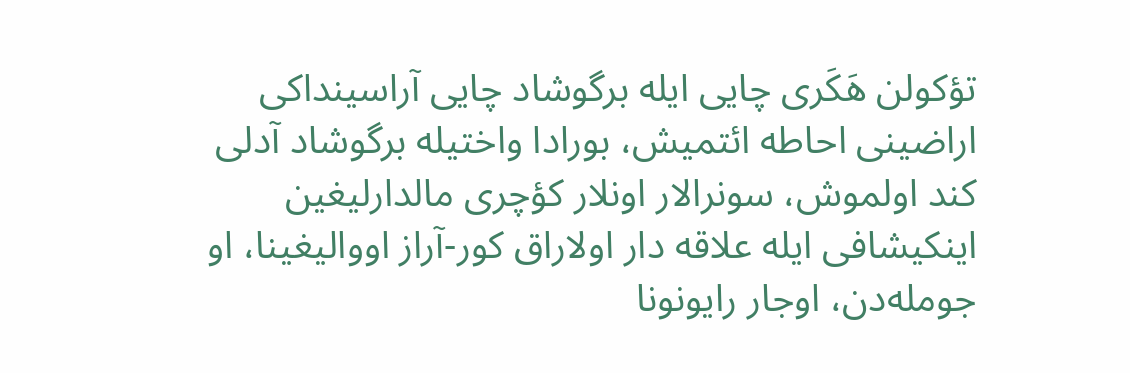تؤکولن هَکَری چایی ایله برگوشاد چایی آراسینداکی اراضینی احاطه ائتمیش، بورادا واختیله برگوشاد آدلی کند اولموش، سونرالار اونلار کؤچری مالدارلیغین اینکیشافی ایله علاقه دار اولاراق کور-آراز اووالیغینا، او جومله‌دن، اوجار رایونونا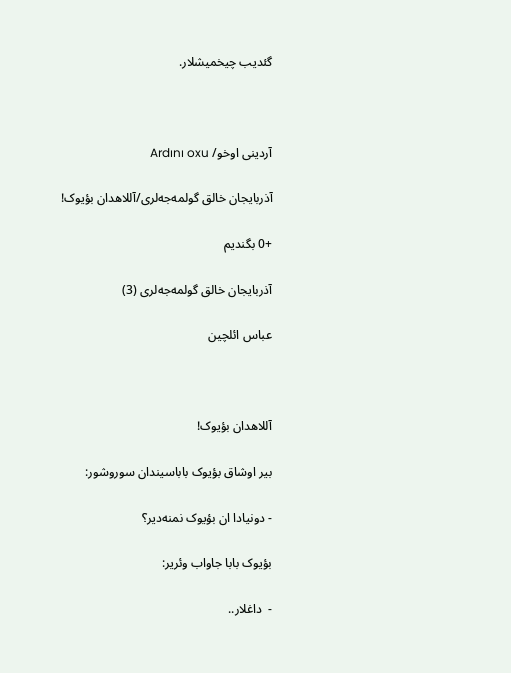گئدیب چیخمیشلار.



آردینی اوخو/ Ardını oxu

آذربایجان خالق گولمه‌جه‌لری/آللاهدان بؤیوک!

+0 بگندیم

آذربایجان خالق گولمه‌جه‌لری (3)

عباس ائلچین



آللاهدان بؤیوک!

بیر اوشاق بؤیوک باباسیندان سوروشور:

- دونیادا ان بؤیوک نمنه‌دیر؟

بؤیوک بابا جاواب وئریر:

-  داغلار..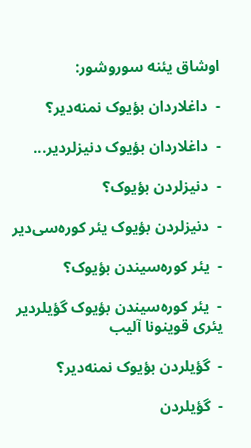اوشاق یئنه سوروشور:

-  داغلاردان بؤیوک نمنه‌دیر؟

-  داغلاردان بؤیوک دنیزلردیر...

-  دنیزلردن بؤیوک؟

-  دنیزلردن بؤیوک یئر کوره‌سی‌دیر

-  یئر کوره‌سیندن بؤیوک؟

-  یئر کوره‌سیندن بؤیوک گؤیلردیر یئری قوینونا آلیب

-  گؤیلردن بؤیوک نمنه‌دیر؟

-  گؤیلردن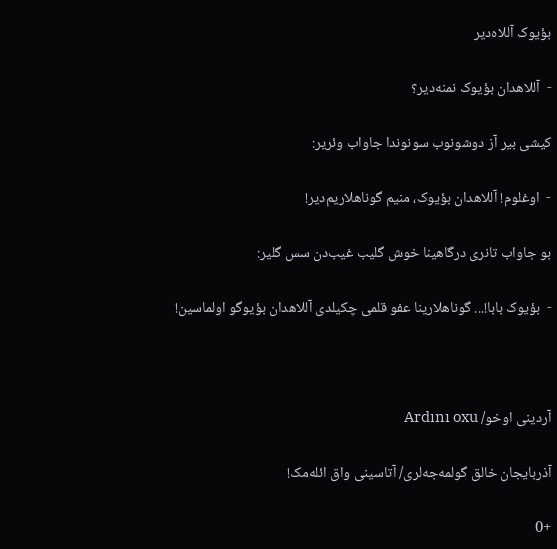بؤیوک آللاه‌دیر

-  آللاهدان بؤیوک نمنه‌دیر؟

کیشی بیر آز دوشونوب سونوندا جاواب وئریر:

-  اوغلوم! آللاهدان بؤیوک، منیم گوناهلاریم‌دیر!

بو جاواب تانری درگاهینا خوش گلیب غیب‌دن سس گلیر:

-  بؤیوک بابا!... گوناهلارینا عفو قلمی چکیلدی آللاهدان بؤیوگو اولماسین!



آردینی اوخو/ Ardını oxu

آذربایجان خالق گولمه‌جه‌لری/ آتاسینی واق ائله‌مک!

+0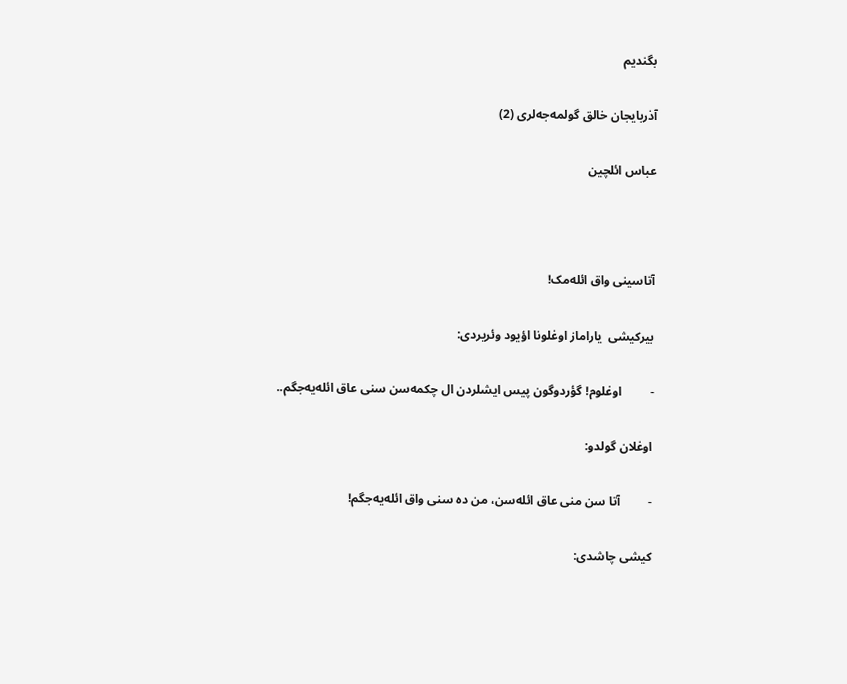بگندیم

آذربایجان خالق گولمه‌جه‌لری (2)

عباس ائلچین



آتاسینی واق ائله‌مک!

بیرکیشی  یاراماز اوغلونا اؤیود وئریردی:

-         اوغلوم! گؤردوگون پیس ایشلردن ال چکمه‌سن سنی عاق ائله‌یه‌جگم..

اوغلان گولدو:

-         آتا سن منی عاق ائله‌سن، من ده سنی واق ائله‌یه‌جگم!

کیشی چاشدی: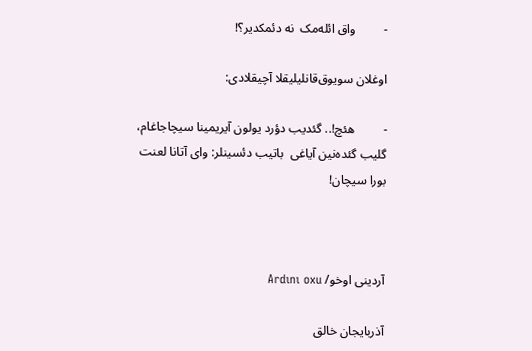-         واق ائله‌مک  نه دئمکدیر؟!

اوغلان سویوق‌قانلیلیقلا آچیقلادی:

-         هئچ!.. گئدیب دؤرد یولون آیریمینا سیچاجاغام، گلیب گئده‌نین آیاغی  باتیب دئسینلر: وای آتانا لعنت بورا سیچان!



آردینی اوخو/ Ardını oxu

آذربایجان خالق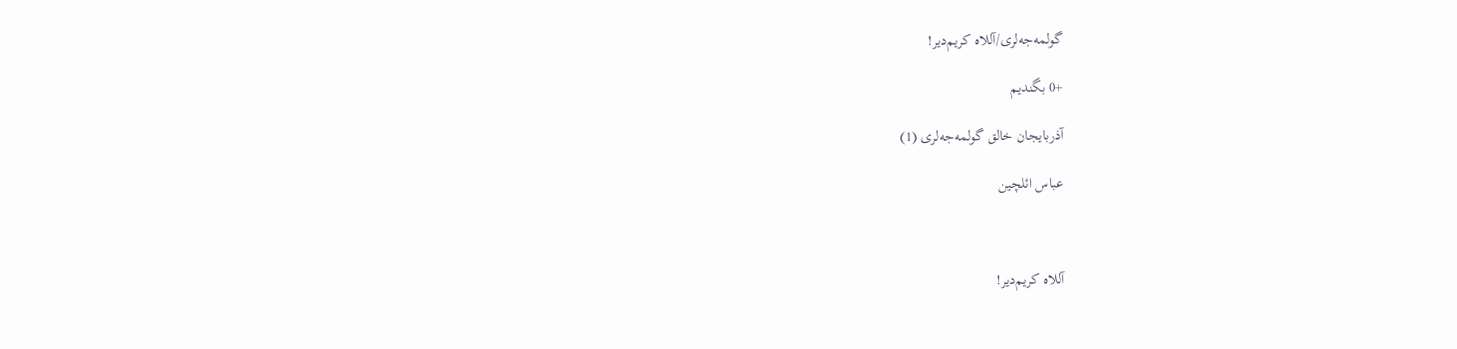گولمه‌جه‌لری/آللاه کریم‌دیر!

+0 بگندیم

آذربایجان خالق گولمه‌جه‌لری (1)

عباس ائلچین



آللاه کریم‌دیر!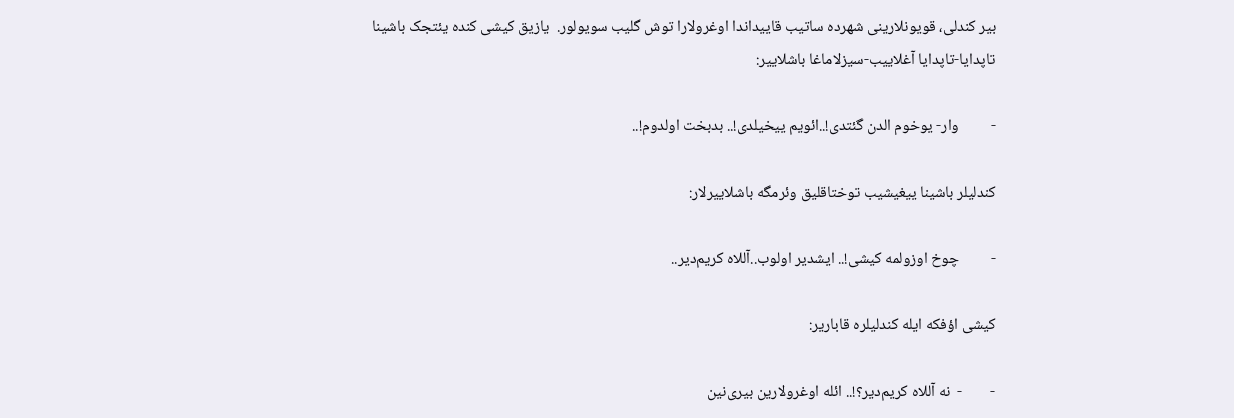بیر کندلی، قویونلارینی شهرده ساتیب قاییداندا اوغرولارا توش گلیب سویولور.  یازیق کیشی کنده یئتجک باشینا تاپدایا-تاپدایا آغلاییب-سیزلاماغا باشلاییر:

-         وار- یوخوم الدن گئتدی!..ائویم ییخیلدی!.. بدبخت اولدوم!..

کندلیلر باشینا ییغیشیب توختاقلیق وئرمگه باشلاییرلار:

-         چوخ اوزولمه کیشی!.. ایشدیر اولوب..آللاه کریم‌دیر..

کیشی اؤفکه ایله کندلیلره قاباریر:

-        -  نه آللاه کریم‌دیر؟!.. ائله اوغرولارین بیری‌نین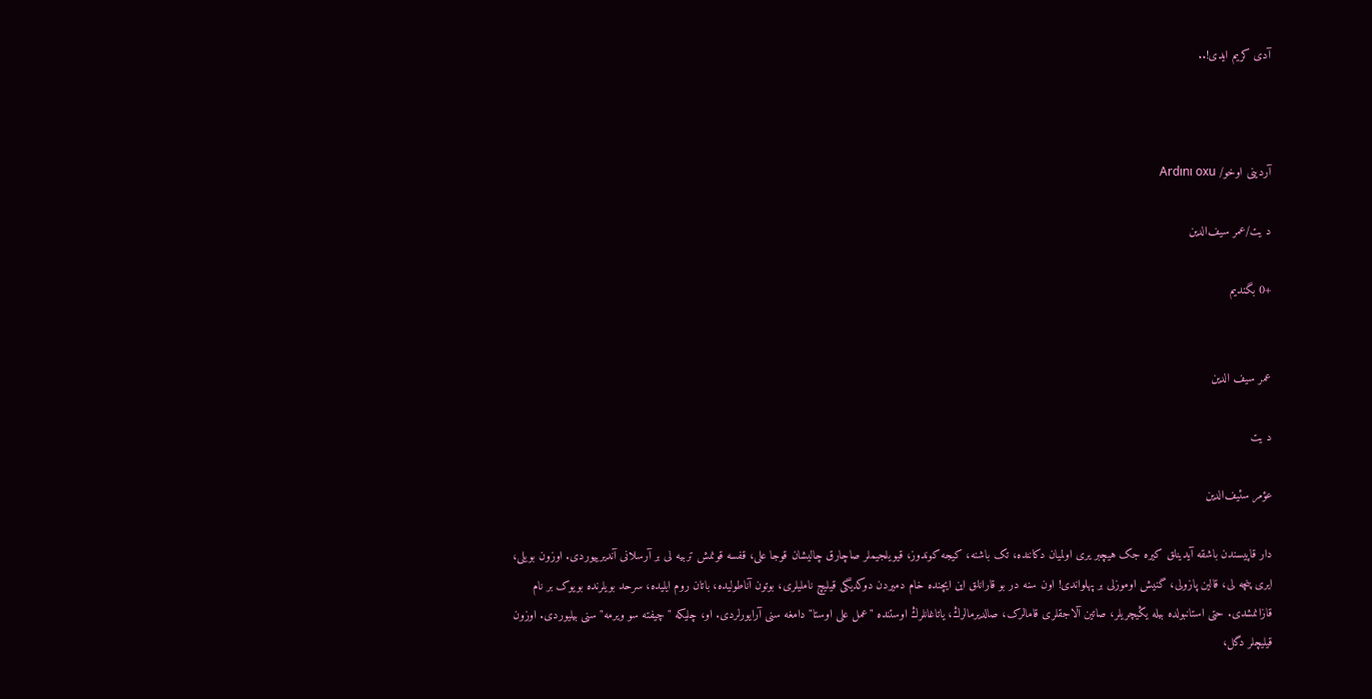آدی کریم ایدی!..



آردینی اوخو/ Ardını oxu

د یت/عمر سیف‌الدین

+0 بگندیم


عمر سیف الدین

د یت

عؤمر سئیف‌الدین

دار قاپیسندن باشقه آیدینلق کیره جک هیچبر یرى اولمیان دکاننده، تک باشنه، کیجه کوندوز، قیویلجیملر صاچارق چالیشان قوجا على، قفسه قونمش تربیه لى بر آرسلانى آندیرییوردى. اوزون بویلی، ایرى پنچه لى، قالین پازولی، گنیش اوموزلی بر پهلواندى! اون سنه در بو قارانلق این ایچنده خام دمیردن دوکدیگى قیلیچ ناملیلرى، بوتون آناطولیده، باتان روم ایلیده، سرحد بویلرنده بویوک بر نام قازانمشدى. حتى استانبولده بیله یݣیچریلر، صاتین آلاجقلرى قامالرک، صالدیرمالرڭ، یاتاغانلرڭ اوستنده "عمل على اوستا" دامغه سنى آرایورلردى. او، چلیکه "چیفته سو ویرمه" سنى بیلیوردى. اوزون قیلیچلر دگل،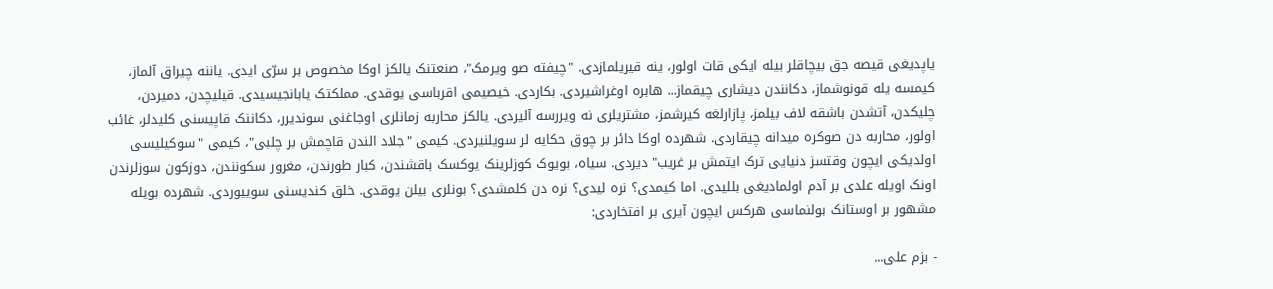یاپدیغى قیصه جق بیچاقلر بیله ایکى قات اولور، ینه قیریلمازدى. "چیفته صو ویرمک"، صنعتنک یالکز اوکا مخصوص بر سرّى ایدى. یاننه چیراق آلماز، کیمسه یله قونوشماز، دکانندن دیشارى چیقماز... هابره اوغراشیردى. بکاردى. خیصیمى اقرباسى یوقدى. مملکتک یابانجیسیدى. قیلیچدن، دمیردن، چلیکدن، آتشدن باشقه لاف بیلمز، پازارلغه کیرشمز، مشتریلرى نه ویررسه آلیردى. یالکز محاربه زمانلرى اوجاغنى سوندیرر، دکاننک قاپیسنى کلیدلر، غائب اولور، محاربه دن صوکره میدانه چیقاردى. شهرده اوکا دائر بر چوق حکایه لر سویلنیردى. کیمى "جلاد الندن قاچمش بر چلبى"، کیمى "سوکیلیسى اولدیکى ایچون وقتسز دنیایى ترک ایتمش بر غریب" دیردى. سیاه، بویوک کوزلرینک یوکسک باقشندن، کبار طورندن، مغرور سکونندن، دوزکون سوزلرندن اونک اویله علدى بر آدم اولمادیغى بللیدى. اما کیمدى؟ نره لیدى؟ نره دن کلمشدى؟ بونلرى بیلن یوقدى. خلق کندیسنى سوییوردى. شهرده بویله مشهور بر اوستانک بولنماسى هرکس ایچون آیرى بر افتخاردى:

- بزم على...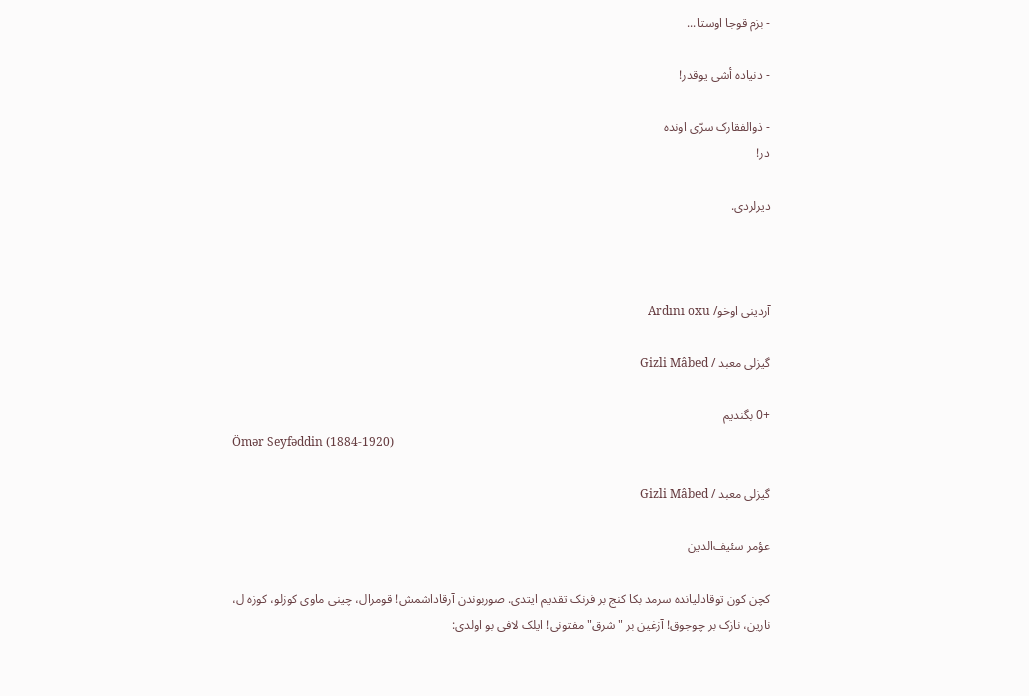- بزم قوجا اوستا...

- دنیاده أشى یوقدر!

- ذوالفقارک سرّى اونده
در!

دیرلردى.



آردینی اوخو/ Ardını oxu

گیزلی معبد / Gizli Mâbed

+0 بگندیم
Ömər Seyfəddin (1884-1920)

گیزلی معبد / Gizli Mâbed

عؤمر سئیف‌الدین

کچن کون توقادلیانده سرمد بکا کنج بر فرنک تقدیم ایتدى. صوربوندن آرقاداشمش! قومرال، چینى ماوى کوزلو، کوزه ل، نارین، نازک بر چوجوق! آزغین بر "شرق" مفتونى! ایلک لافى بو اولدى: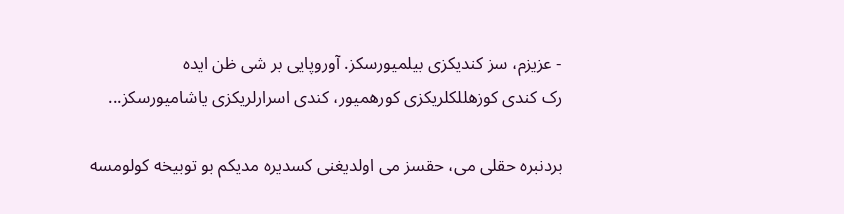- عزیزم، سز کندیکزى بیلمیورسکز. آوروپایى بر شى ظن ایده
رک کندى کوزهللکلریکزى کورهمیور، کندى اسرارلریکزى یاشامیورسکز...

بردنبره حقلى مى، حقسز مى اولدیغنى کسدیره مدیکم بو توبیخه کولومسه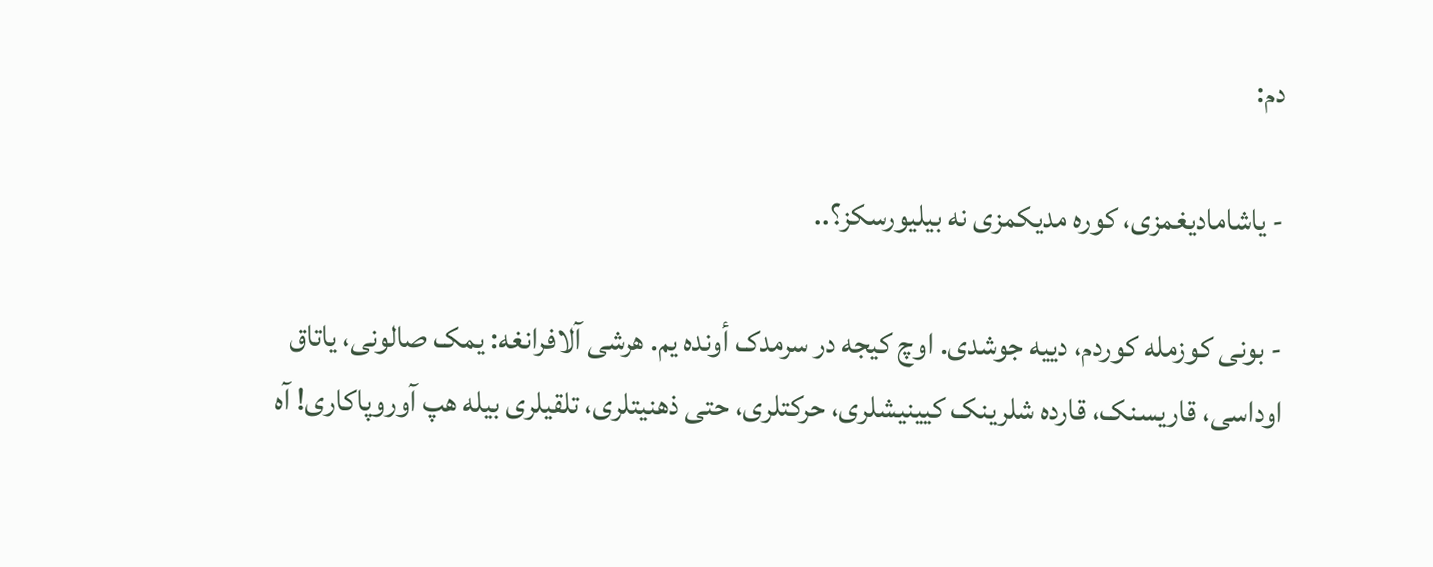دم:

- یاشامادیغمزى، کوره مدیکمزى نه بیلیورسکز؟..

- بونى کوزمله کوردم، دییه جوشدى. اوچ کیجه در سرمدک أونده یم. هرشى آلافرانغه: یمک صالونى، یاتاق اوداسى، قاریسنک، قارده شلرینک کیینیشلرى، حرکتلرى، حتى ذهنیتلرى، تلقیلرى بیله هپ آوروپاکارى! آه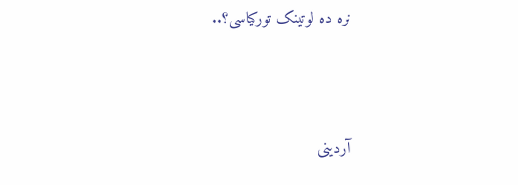نره ده لوتینک تورکیاسى؟..



آردینی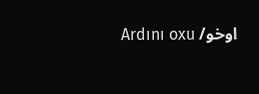اوخو/ Ardını oxu